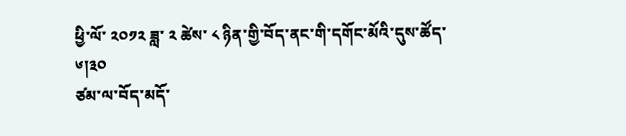ཕྱི་ལོ་ ༢༠༡༢ ཟླ་ ༢ ཚེས་ ༨ ཉིན་གྱི་བོད་ནང་གི་དགོང་མོའི་དུས་ཚོད་ ༦།༣༠
ཙམ་ལ་བོད་མདོ་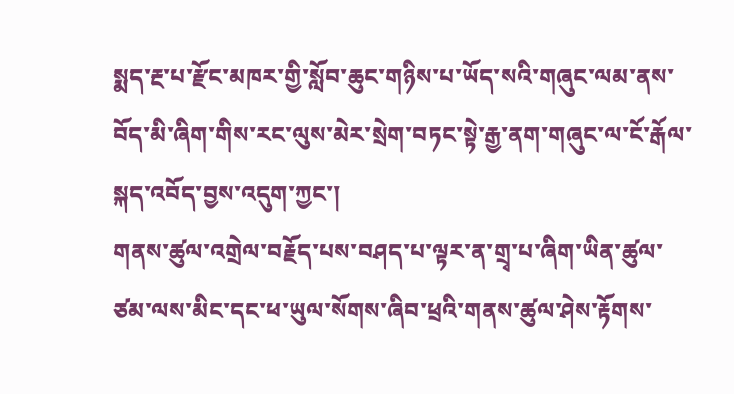སྨད་རྔ་པ་རྫོང་མཁར་གྱི་སློབ་ཆུང་གཉིས་པ་ཡོད་སའི་གཞུང་ལམ་ནས་བོད་མི་ཞིག་གིས་རང་ལུས་མེར་སྲེག་བཏང་སྟེ་རྒྱ་ནག་གཞུང་ལ་ངོ་རྒོལ་སྐད་འབོད་བྱས་འདུག་ཀྱང་།
གནས་ཚུལ་འགྲེལ་བརྗོད་པས་བཤད་པ་ལྟར་ན་གྲྭ་པ་ཞིག་ཡིན་ཚུལ་ཙམ་ལས་མིང་དང་ཕ་ཡུལ་སོགས་ཞིབ་ཕྲའི་གནས་ཚུལ་ཤེས་རྟོགས་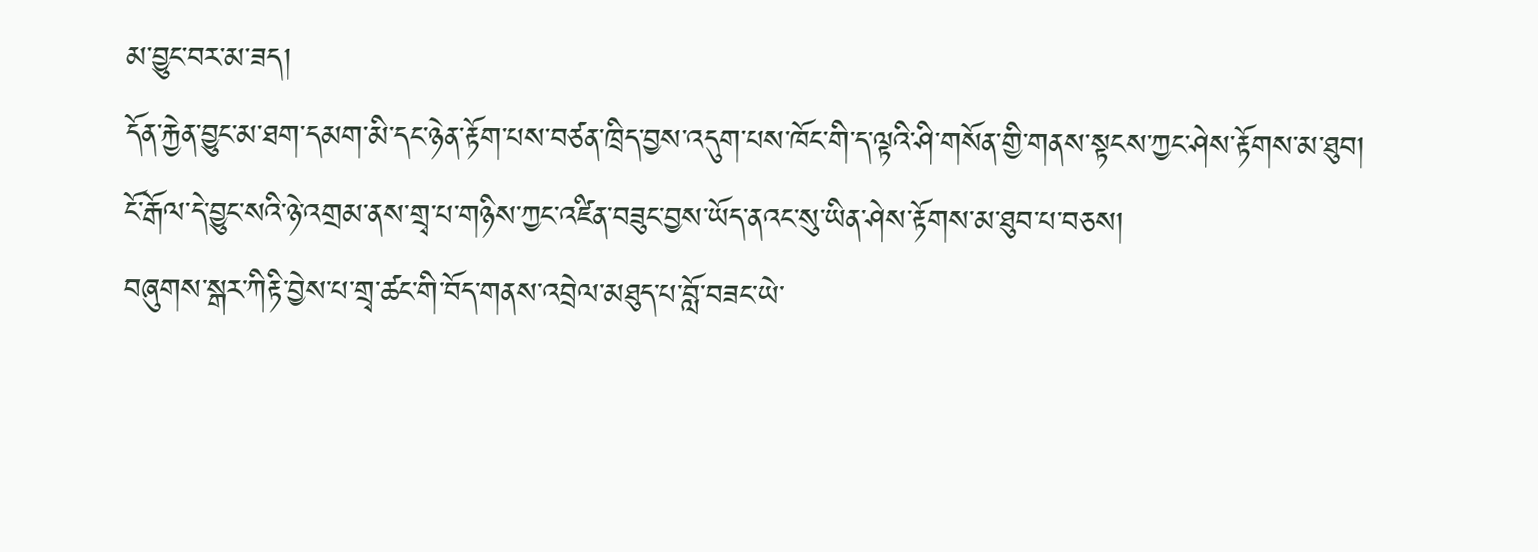མ་བྱུང་བར་མ་ཟད།
དོན་རྐྱེན་བྱུང་མ་ཐག་དམག་མི་དང་ཉེན་རྟོག་པས་བཙན་ཁྲིད་བྱས་འདུག་པས་ཁོང་གི་ད་ལྟའི་ཤི་གསོན་གྱི་གནས་སྟངས་ཀྱང་ཤེས་རྟོགས་མ་ཐུབ།
ངོ་རྒོལ་དེ་བྱུང་སའི་ཉེ་འགྲམ་ནས་གྲྭ་པ་གཉིས་ཀྱང་འཛིན་བཟུང་བྱས་ཡོད་ནའང་སུ་ཡིན་ཤེས་རྟོགས་མ་ཐུབ་པ་བཅས།
བཞུགས་སྒར་ཀིརྟི་བྱེས་པ་གྲྭ་ཚང་གི་བོད་གནས་འབྲེལ་མཐུད་པ་བློ་བཟང་ཡེ་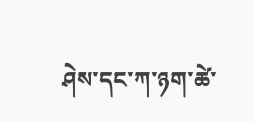ཤེས་དང་ཀ་ཉག་ཚེ་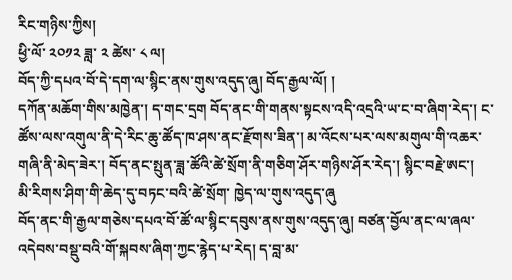རིང་གཉིས་ཀྱིས།
ཕྱི་ལོ་ ༢༠༡༢ ཟླ་ ༢ ཚེས་ ༨ ལ།
བོད་ཀྱི་དཔའ་བོ་དེ་དག་ལ་སྙིང་ནས་གུས་འདུད་ཞུ། བོད་རྒྱལ་ལོ། །
དཀོན་མཆོག་གིས་མཁྱེན་། ད་གང་དྲག བོད་ནང་གི་གནས་སྟངས་འདི་འདྲའི་ཡ་ང་བ་ཞིག་རེད་། ང་ཚོས་ལས་འགུལ་ནི་དེ་རིང་ཆུ་ཚོད་ཁ་ཤས་ནང་རྫོགས་ཟིན་། མ་འོངས་པར་ལས་མགུལ་གི་འཆར་གཞི་ནི་མེད་ཟེར་། བོད་ནང་སྤུན་ཟླ་ཚོའི་ཚེ་སྲོག་ནི་གཅིག་ཤོར་གཉིས་ཤོར་རེད་། སྙིང་བརྗེ་ཨང་།
མི་རིགས་ཤིག་གི་ཆེད་དུ་བཏང་བའི་ཚེ་སྲོག་ ཁྱེད་ལ་གུས་འདུད་ཞུ
བོད་ནང་གི་རྒྱལ་གཅེས་དཔའ་བོ་ཚོ་ལ་སྙིང་དབུས་ནས་གུས་འདུད་ཞུ། བཙན་བྱོལ་ནང་ལ་ཞལ་འདེབས་བསྡུ་བའི་གོ་སྐབས་ཞིག་ཀྱང་རྙེད་པ་རེད། ད་བླ་མ་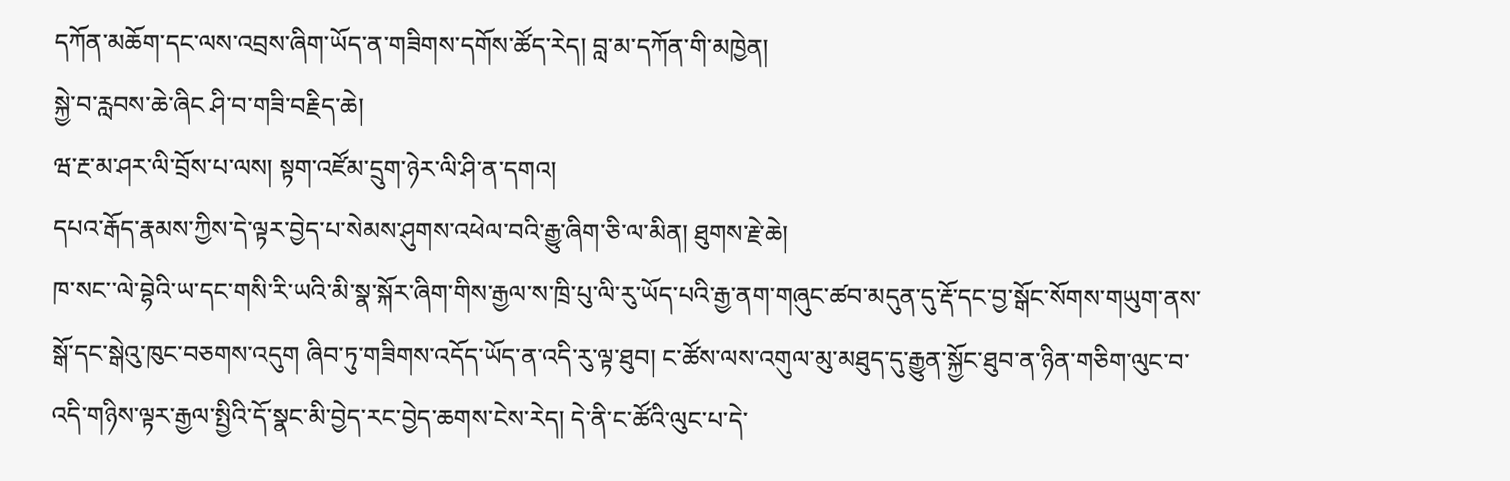དཀོན་མཆོག་དང་ལས་འབྲས་ཞིག་ཡོད་ན་གཟིགས་དགོས་ཚོད་རེད། བླ་མ་དཀོན་གི་མཁྱེན།
སྐྱེ་བ་རླབས་ཆེ་ཞིང ཤི་བ་གཟི་བརྗིད་ཆེ།
ཝ་རྔ་མ་ཤར་ལི་བྲོས་པ་ལས། སྟག་འཛོམ་དྲུག་ཉེར་ལི་ཤི་ན་དགའ།
དཔའ་རྒོད་རྣམས་ཀྱིས་དེ་ལྟར་བྱེད་པ་སེམས་ཤུགས་འཕེལ་བའི་རྒྱུ་ཞིག་ཅི་ལ་མིན། ཐུགས་རྗེ་ཆེ།
ཁ་སང་་ལེ་བྷེའི་ཡ་དང་གསི་རི་ཡའི་མི་སྣ་སྐོར་ཞིག་གིས་རྒྱལ་ས་ཁྲི་པུ་ལི་རུ་ཡོད་པའི་རྒྱ་ནག་གཞུང་ཚབ་མདུན་དུ་རྡོ་དང་བྱ་སྒོང་སོགས་གཡུག་ནས་སྒོ་དང་སྒེའུ་ཁུང་བཅགས་འདུག ཞིབ་ཏུ་གཟིགས་འདོད་ཡོད་ན་འདི་རུ་ལྟ་ཐུབ། ང་ཚོས་ལས་འགུལ་མུ་མཐུད་དུ་རྒྱུན་སྐྱོང་ཐུབ་ན་ཉིན་གཅིག་ལུང་བ་འདི་གཉིས་ལྟར་རྒྱལ་སྤྱིའི་དོ་སྣང་མི་བྱེད་རང་བྱེད་ཆགས་ངེས་རེད། དེ་ནི་ང་ཚོའི་ལུང་པ་དེ་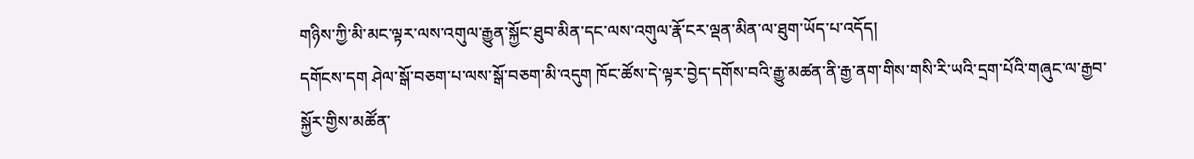གཉིས་ཀྱི་མི་མང་ལྟར་ལས་འགུལ་རྒྱུན་སྐྱོང་ཐུབ་མིན་དང་ལས་འགུལ་རྣོ་ངར་ལྡན་མིན་ལ་ཐུག་ཡོད་པ་འདོད།
དགོངས་དག ཤེལ་སྒོ་བཅག་པ་ལས་སྒོ་བཅག་མི་འདུག ཁོང་ཚོས་དེ་ལྟར་བྱེད་དགོས་བའི་རྒྱུ་མཚན་ནི་རྒྱ་ནག་གིས་གསི་རི་ཡའི་དྲག་པོའི་གཞུང་ལ་རྒྱབ་སྐྱོར་གྱིས་མཚོན་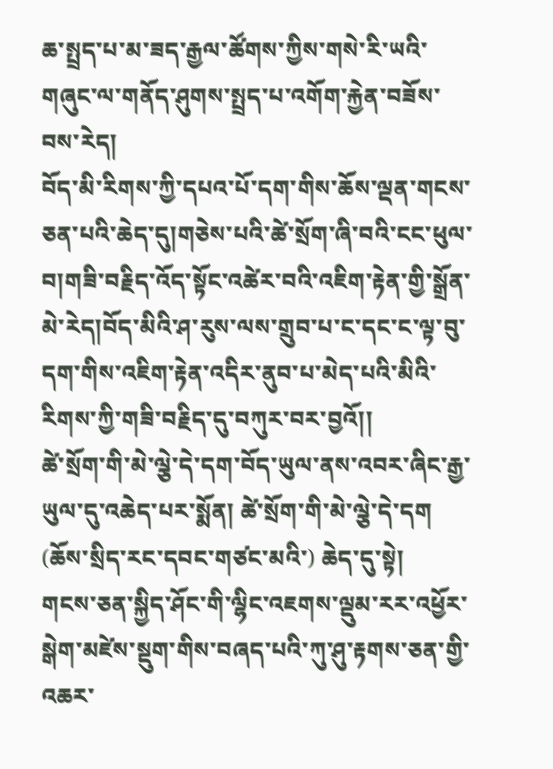ཆ་སྤྲད་པ་མ་ཟད་རྒྱལ་ཚོགས་ཀྱིས་གསེ་རི་ཡའི་གཞུང་ལ་གནོད་ཤུགས་སྤྲད་པ་འགོག་རྐྱེན་བཟོས་བས་རེད།
བོད་མི་རིགས་ཀྱི་དཔའ་པོ་དག་གིས་ཆོས་ལྡན་གངས་ཅན་པའི་ཆེད་དུ།གཅེས་པའི་ཚེ་སྲོག་ཞི་བའི་ངང་ཕུལ་བ།གཟི་བརྗིད་འོད་སྟོང་འཚེར་བའི་འཇིག་རྟེན་གྱི་སྒྲོན་མེ་རེད།བོད་མིའི་ཤ་རུས་ལས་གྲུབ་པ་ང་དང་ང་ལྟ་བུ་དག་གིས་འཇིག་རྟེན་འདིར་ནུབ་པ་མེད་པའི་མིའི་རིགས་ཀྱི་གཟི་བརྗིད་དུ་བཀུར་བར་བྱའོ།།
ཚེ་སྲོག་གི་མེ་ལྕེ་དེ་དག་བོད་ཡུལ་ནས་འབར་ཞིང་རྒྱ་ཡུལ་དུ་འཆེད་པར་སྨོན། ཚེ་སྲོག་གི་མེ་ལྕེ་དེ་དག
(ཆོས་སྲིད་རང་དབང་གཙང་མའི་) ཆེད་དུ་སྟེ།
གངས་ཅན་སྐྱིད་ཤོང་གི་ལྷིང་འཇགས་ལྡུམ་རར་འཕྱོར་སྒེག་མཛེས་སྡུག་གིས་བཞད་པའི་ཀུ་ཤུ་རྟགས་ཅན་གྱི་འཆར་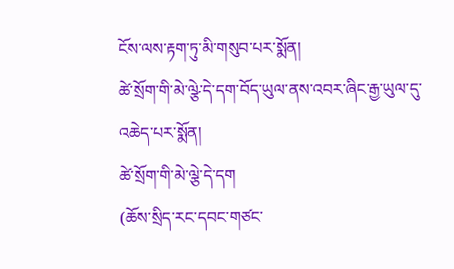ངོས་ལས་རྟག་ཏུ་མི་གསུབ་པར་སྨོན།
ཚེ་སྲོག་གི་མེ་ལྩེ་དེ་དག་བོད་ཡུལ་ནས་འབར་ཞིང་རྒྱ་ཡུལ་དུ་འཆེད་པར་སྨོན།
ཚེ་སྲོག་གི་མེ་ལྕེ་དེ་དག
(ཆོས་སྲིད་རང་དབང་གཙང་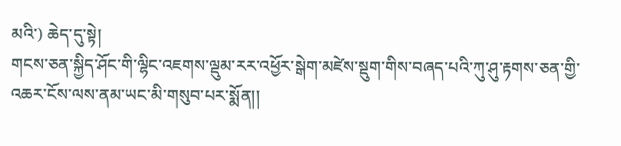མའི་) ཆེད་དུ་སྟེ།
གངས་ཅན་སྐྱིད་ཤོང་གི་ལྷིང་འཇགས་ལྡུམ་རར་འཕྱོར་སྒེག་མཛེས་སྡུག་གིས་བཞད་པའི་ཀུ་ཤུ་རྟགས་ཅན་གྱི་འཆར་ངོས་ལས་ནམ་ཡང་མི་གསུབ་པར་སྨོན།།